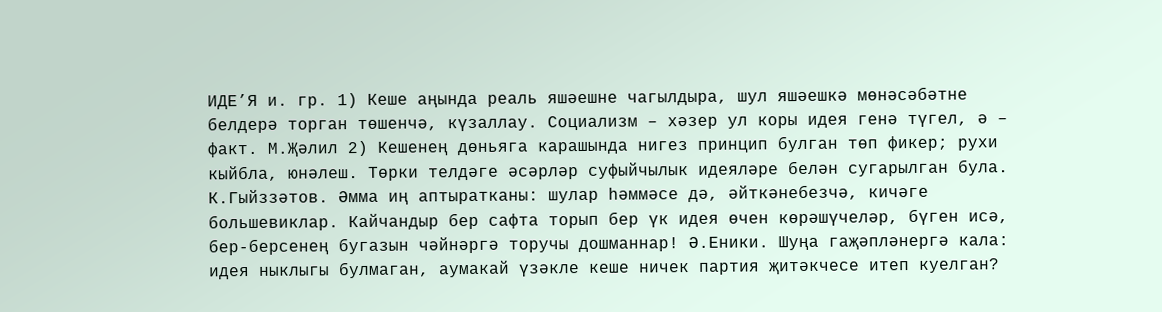ИДЕ’Я и. гр. 1) Кеше аңында реаль яшәешне чагылдыра, шул яшәешкә мөнәсәбәтне белдерә торган төшенчә, күзаллау. Социализм – хәзер ул коры идея генә түгел, ә – факт. М.Җәлил 2) Кешенең дөньяга карашында нигез принцип булган төп фикер; рухи кыйбла, юнәлеш. Төрки телдәге әсәрләр суфыйчылык идеяләре белән сугарылган була. К.Гыйззәтов. Әмма иң аптыратканы: шулар һәммәсе дә, әйткәнебезчә, кичәге большевиклар. Кайчандыр бер сафта торып бер үк идея өчен көрәшүчеләр, бүген исә, бер-берсенең бугазын чәйнәргә торучы дошманнар! Ә.Еники. Шуңа гаҗәпләнергә кала: идея ныклыгы булмаган, аумакай үзәкле кеше ничек партия җитәкчесе итеп куелган?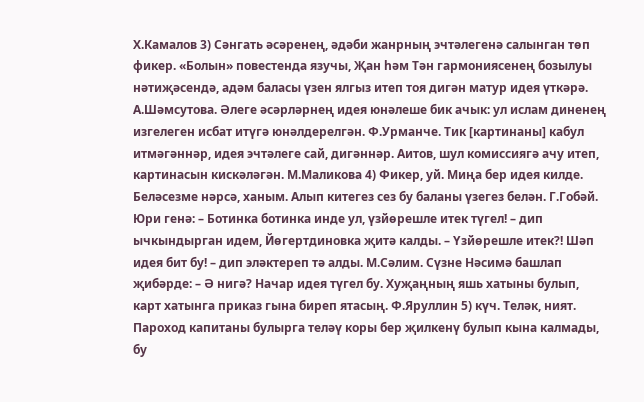Х.Камалов 3) Сәнгать әсәренең, әдәби жанрның эчтәлегенә салынган төп фикер. «Болын» повестенда язучы, Җан һәм Тән гармониясенең бозылуы нәтиҗәсендә, адәм баласы үзен ялгыз итеп тоя дигән матур идея үткәрә. А.Шәмсутова. Әлеге әсәрләрнең идея юнәлеше бик ачык: ул ислам диненең изгелеген исбат итүгә юнәлдерелгән. Ф.Урманче. Тик [картинаны] кабул итмәгәннәр, идея эчтәлеге сай, дигәннәр. Аитов, шул комиссиягә ачу итеп, картинасын кискәләгән. М.Маликова 4) Фикер, уй. Миңа бер идея килде. Беләсезме нәрсә, ханым. Алып китегез сез бу баланы үзегез белән. Г.Гобәй. Юри генә: – Ботинка ботинка инде ул, үзйөрешле итек түгел! – дип ычкындырган идем, Йөгертдиновка җитә калды. – Үзйөрешле итек?! Шәп идея бит бу! – дип эләктереп тә алды. М.Сәлим. Сүзне Нәсимә башлап җибәрде: – Ә нигә? Начар идея түгел бу. Хуҗаңның яшь хатыны булып, карт хатынга приказ гына биреп ятасың. Ф.Яруллин 5) күч. Теләк, ният. Пароход капитаны булырга теләү коры бер җилкенү булып кына калмады, бу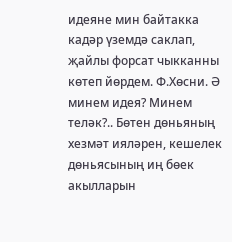идеяне мин байтакка кадәр үземдә саклап, җайлы форсат чыкканны көтеп йөрдем. Ф.Хөсни. Ә минем идея? Минем теләк?.. Бөтен дөньяның хезмәт ияләрен, кешелек дөньясының иң бөек акылларын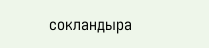сокландыра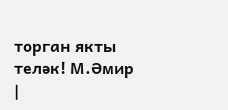торган якты теләк! М.Әмир |